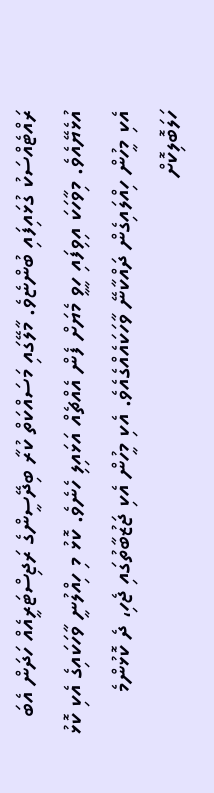ރައްޓެއްސަކު ގުޅައިފައި ބުންޏެވެ. މާލޭގައި މަސައްކަތް ކުރާ ބިދޭސީންގެ ރަޖިސްޓަރީއެއް ހަދަން އެބަ އުޅެޔޭއެވެ. މިވާހަކަ އިވިފައި ހީވީ މެޔަށް ފެން އެއްޗެއް އަޅައިލި ހެނެވެ. ކޮޅު މި ހިއްލުނީ ވާހަކައިގެ އެކި ކޮޅު އެކި މީހުން ހިއްލައިގެން ދައްކާނޭ ވާހަކައެއްގެއެވެ. އެކި މީހުން އެކި ޖަޒުބާތުގައި ޖެހި، ދެ ކޮޅުންމެ ހަލަބޮލިކޮށް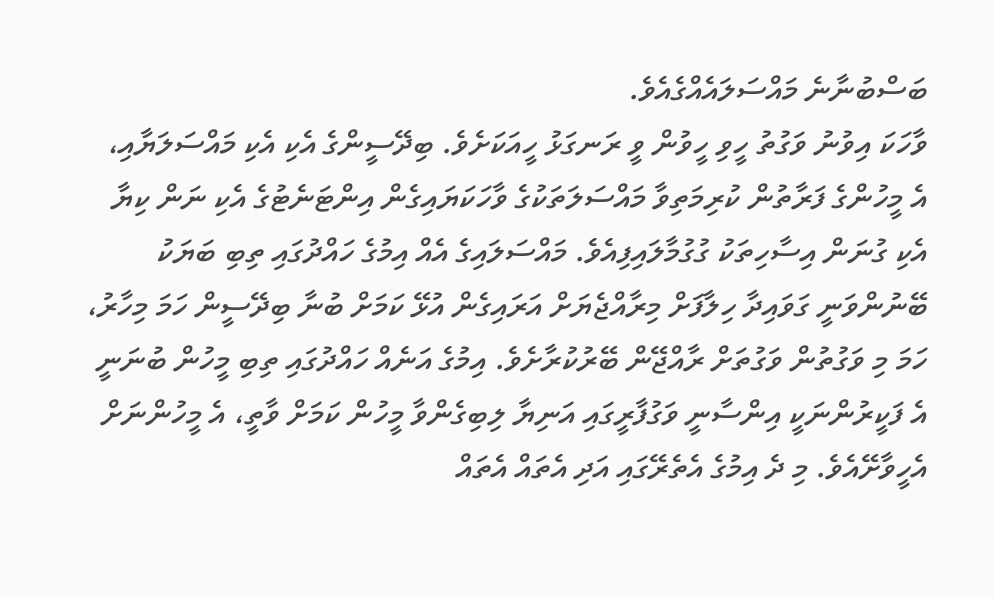ބަސްބުނާނެ މައްސަލައެއްގެއެވެ.
ވާހަކަ އިވުނު ވަގުތު ހީވި ހީވުން ވީ ރަނގަޅު ހީއަކަށެވެ. ބިދޭސީންގެ އެކި އެކި މައްސަލަޔާއި، އެ މީހުންގެ ފަރާތުން ކުރިމަތިވާ މައްސަލަތަކުގެ ވާހަކަޔައިގެން އިންޓަނެޓުގެ އެކި ނަން ކިޔާ އެކި ގުނަން އިސާހިތަކު ގުގުމާލައިފިއެވެ. މައްސަލައިގެ އެއް އިމުގެ ހައްދުގައި ތިބި ބަޔަކު ބޭނުންވަނީ ގަވައިދާ ހިލާފަށް މިރާއްޖެޔަށް އަރައިގެން އުޅޭ ކަމަށް ބުނާ ބިދޭސީން ހަމަ މިހާރު، ހަމަ މި ވަގުތުން ވަގުތަށް ރާއްޖޭން ބޭރުކުރާށެވެ. އިމުގެ އަނެއް ހައްދުގައި ތިބި މީހުން ބުނަނީ އެ ފަކީރުންނަކީ އިންސާނީ ވަގުފާރީގައި އަނިޔާ ލިބިގެންވާ މީހުން ކަމަށް ވާތީ، އެ މީހުންނަށް އެހީވާށޭއެވެ. މި ދެ އިމުގެ އެތެރޭގައި އަދި އެތައް އެތައް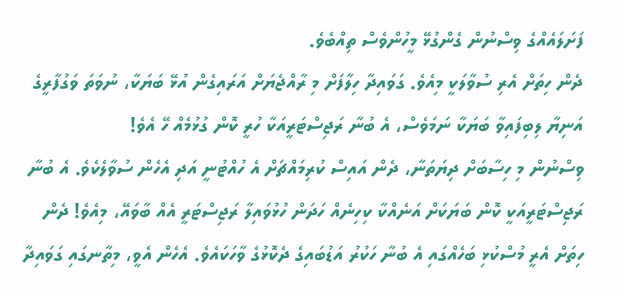ފަށަލައެއްގެ ވިސްނުން ގެންގުޅޭ މީހުންވެސް ތިއްބެވެ.
ދެން ހިތަށް އެރި ސުވާލަކީ މިއެވެ. ގަވައިދާ ހިލާފަށް މި ރާއްޖެޔަށް އަރައިގެން އުޅޭ ބަޔަކާ، ނުވަތަ ވަގުފާރީގެ އަނިޔާ ލިބިފައިވާ ބަޔަކާ ނަމަވެސް، އެ ބުނާ ރަޖިސްޓަރީއަކާ ހުރީ ކޮން ގުޅުމެއް ހޭ އެވެ!
ވިސްނުން މި ހިސާބަށް ދިޔަތަނާ، ދެން އައިސް ކުރިމައްޗަށް އެ ހުއްޓުނީ އަދި އެހެން ސުވާލެކެވެ. އެ ބުނާ ރަޖިސްޓަރީއަކީ ކޮން ބަޔަކަށް އަނެއްކާ ކިހިނެއް ހަދަން ހުޅުވައިލާ ރަޖިސްޓަރީ އެއް ބާވައޭ، މިއެވެ! ދެން ހިތަށް އެރީ މުސްކުޅި ބަހެއްގައި އެ ބުނާ ހަކުރު އަޑުބައިގެ ދެކޮޅުގެ ވާހަކައެވެ. އެހެން އެވީ، މިތާނގައި ގަވައިދާ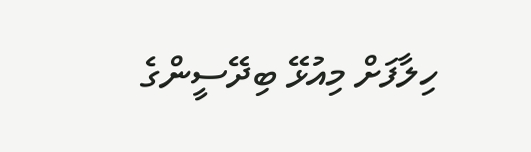ހިލާފަށް މިއުޅޭ ބިދޭސީންގެ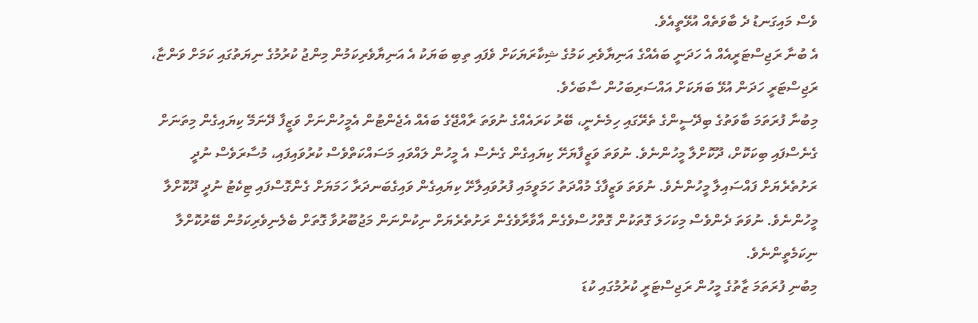ވެސް މައިގަނޑު ދެ ބާވަތެއް އުޅޭތީއެވެ.
އެ ބުނާ ރަޖިސްޓަރީއެއް އެ ހަދަނީ ބައެއްގެ އަނިޔާވެރި ކަމުގެ ޝިކާރަޔަކަށް ވެފައި ތިބި ބަޔަކު އެ އަނިޔާވެރިކަމުން މިންޖު ކުރުމުގެ ނިޔަތުގައި ކަމަށް ވަންޏާ، ރަޖިސްޓަރީ ހަދަން އުޅޭ ބަޔަކަށް އައްސަރިބަހުން ސާބަހެވެ.
މިބުނާ ފުރަތަމަ ބާވަތުގެ ބިދޭސީންގެ ތެރޭގައި ހިމެނެނީ، ބޭރު ކަރައެއްގެ ނުވަތަ ރާއްޖޭގެ ބައެއް އެޖެންޓުން އެމީހުންނަށް ވަޒީފާ ދޭނަމޭ ކިޔައިގެން މިތަނަށް ގެނެސްފައި ބިކަކޮށް، ދޫކޮށްލާ މީހުންނެވެ. ނުވަތަ ވަޒީފާޔަށޭ ކިޔައިގެން ގެނެސް އެ މީހުން ލައްވައި މަސައްކަތްވެސް ކުރުވައިފައި، މުސާރަވެސް ނުދީ ރަށުތެރެޔަށް ފައްސައިލާ މީހުންނެވެ. ނުވަތަ ވަޒީފާގެ މުއްދަތު ހަމަވީމައި ފުރުވައިލާށޭ ކިޔައިގެން ވައިގެބަނދަރާ ހަމަޔަށް ގެންގޮސްފައި ޓިކެޓު ނުދީ ދޫކޮށްލާ މީހުންނެވެ. ނުވަތަ ދެންވެސް މިކަހަލަ ގޮތަކުން ގޮތްހުސްވެގެން އާވާރާވެގެން ރަށުތެރެޔަށް ނިކުންނަން މަޖުބޫރުވާ ގޮތަށް ބެލެނިވެރިކަމުން ބޭރުކޮށްލާ ނިކަމެތީންނެވެ.
މިބުނި ފުރަތަމަ ޒާތުގެ މީހުން ރަޖިސްޓަރީ ކުރުމުގައި ކުޑަ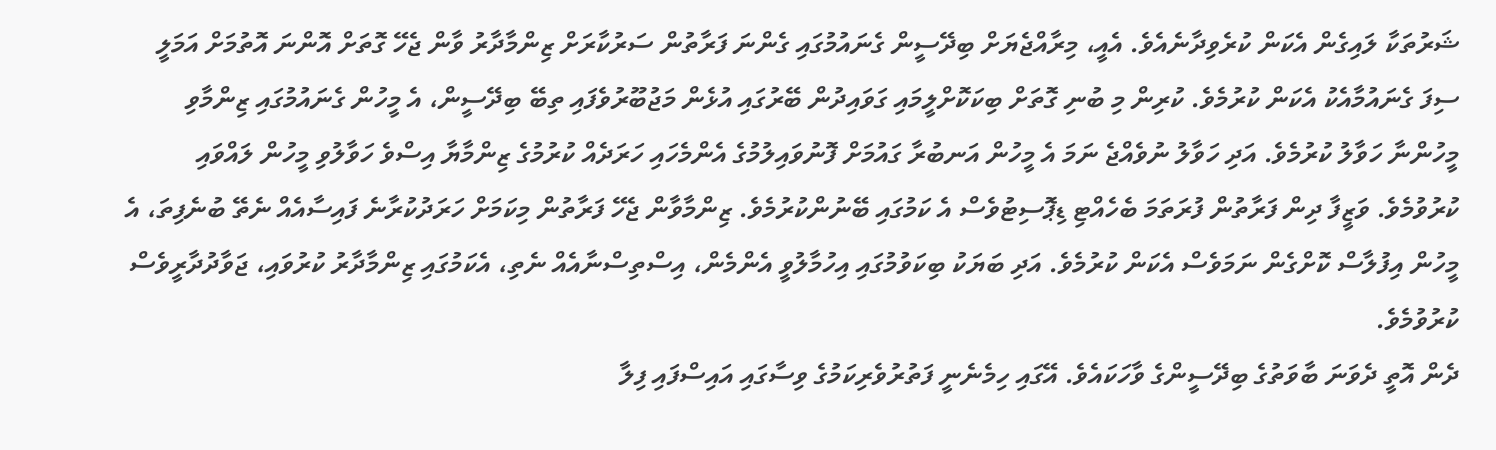ޝަރުތަކާ ލައިގެން އެކަން ކުރެވިދާނެއެވެ. އެއީ، މިރާއްޖެޔަށް ބިދޭސީން ގެނައުމުގައި ގެންނަ ފަރާތުން ސަރުކާރަށް ޒިންމާދާރު ވާން ޖެހޭ ގޮތަށް އޮންނަ އޮތުމަށް އަމަލީ ސިފަ ގެނައުމާއެކު އެކަން ކުރުމެވެ. ކުރިން މި ބުނި ގޮތަށް ބިކަކޮށްލީމައި ގަވައިދުން ބޭރުގައި އުޅެން މަޖުބޫރުވެފައި ތިބޭ ބިދޭސީން، އެ މީހުން ގެނައުމުގައި ޒިންމާވި މީހުންނާ ހަވާލު ކުރުމެވެ. އަދި ހަވާލު ނުވެއްޖެ ނަމަ އެ މީހުން އަނބުރާ ގައުމަށް ފޮނުވައިލުމުގެ އެންމެހައި ހަރަދެއް ކުރުމުގެ ޒިންމާޔާ އިސްވެ ހަވާލުވި މީހުން ލައްވައި ކުރުވުމެވެ. ވަޒީފާ ދިން ފަރާތުން ފުރަތަމަ ބެހެއްޓި ޑިޕޮސިޓުވެސް އެ ކަމުގައި ބޭނުންކުރުމެވެ. ޒިންމާވާން ޖެހޭ ފަރާތުން މިކަމަށް ހަރަދުކުރާނެ ފައިސާއެއް ނެތޭ ބުނެފިތަ، އެ މީހުން އިފުލާސް ކޮށްގެން ނަމަވެސް އެކަން ކުރުމެވެ. އަދި ބަޔަކު ބިކަވުމުގައި އިހުމާލުވީ އެންމެން، އިސްތިސްނާއެއް ނެތި، އެކަމުގައި ޒިންމާދާރު ކުރުވައި، ޖަވާދުދާރީވެސް ކުރުވުމެވެ.
ދެން އޮތީ ދެވަނަ ބާވަތުގެ ބިދޭސީންގެ ވާހަކައެވެ. އޭގައި ހިމެނެނީ ފަތުރުވެރިކަމުގެ ވިސާގައި އައިސްފައި ފިލާ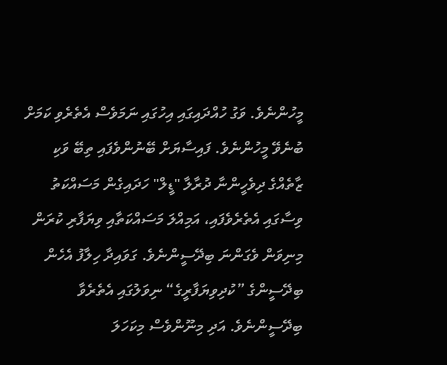މީހުންނެވެ. ވަގު ހުއްދައިގައި އިހުގައި ނަމަވެސް އެތެރެވި ކަމަށް ބުނެވޭ މީހުންނެވެ. ފައިސާޔަށް ބޭނުންވެފައި ތިބޭ ވަކި ޒާތެއްގެ ދިވެހީންނާ ދުރާލާ "ޑީލް" ހަދައިގެން މަސައްކަތު ވިސާގައި އެތެރެވެފައި، އަމިއްލަ މަސައްކަތާއި ވިޔަފާރި ކުރަން މިނިވަން ވެގަންނަ ބިދޭސީންނެވެ. ގަވައިދާ ހިލާފު އެހެން ބިދޭސީންގެ ”ކުދިވިޔަފާރީގެ“ ނިވަލުގައި އެތެރެވާ ބިދޭސީންނެވެ. އަދި މިނޫންވެސް މިކަހަލަ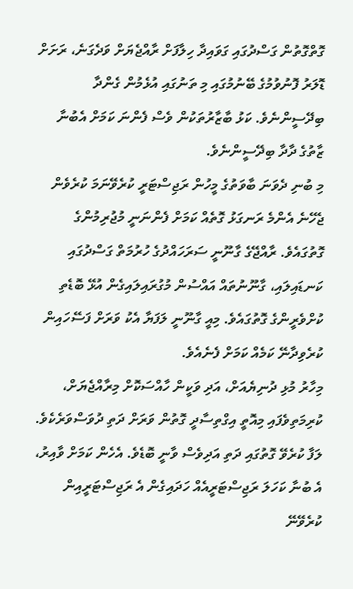ގޮތްގޮތުން ގަސްދުގައި ގަވައިދާ ހިލާފަށް ރާއްޖެޔަށް ވަދެގަނެ، ރަށަށް ޑޮލަރު ފޮނުވުމުގެ ބޭނުމުގައި މި ތަނުގައި އުޅެމުން ގެންދާ ބިދޭސީންނެވެ. ކަޅު ބާޒާރުތަކުން ވެސް ފެންނަ ކަމަށް އެބުނާ ޒާތުގެ ދާދާ ބިދޭސީންނެވެ.
މި ބުނި ދެވަނަ ބާވަތުގެ މީހުން ރަޖިސްޓަރީ ކުރެވޭނަމަ ކުރެވެން ޖެހޭނެ އެންމެ ރަނގަޅު ގޮތެއް ކަމަށް ފެންނަނީ މުޖުރިމުންގެ ގޮތުގައެވެ. ރާއްޖޭގެ ގާނޫނީ ސަރަހައްދުގެ ހުރުމަތް ގަސްދުގައި ކަނޑައިލައި، ގާނޫނުތައް އައްސުން މުގުރައިލައިގެން އުޅޭ ބޮޑެތި ކުށްވެރީންގެ ގޮތުގައެވެ. މިއީ ގާނޫނީ ލަފަޔާ އެކު ވަރަށް ފަސޭހައިން ކުރެވިދާނޭ ކަމެއް ކަމަށް ފެނެއެވެ.
މިހާރު މުޅި ދުނިޔެއަށް، އަދި ވަކީން ހާއްސަކޮށް މިރާއްޖެޔަށް، ކުރިމަތިވެފައި މިއޮތީ އިގްތިސާދީ ގޮތުން ވަރަށް ދަތި ދުވަސްވަރެކެވެ. ލަފާ ކުރެވޭ ގޮތުގައި ދަތި އަދިވެސް ވާނީ ބޮޑެވެ. އެހެން ކަމަށް ވާއިރު، އެ ބުނާ ކަހަލަ ރަޖިސްޓަރީއެއް ހަދައިގެން އެ ރަޖިސްޓަރީއިން ކުރެވޭނޭ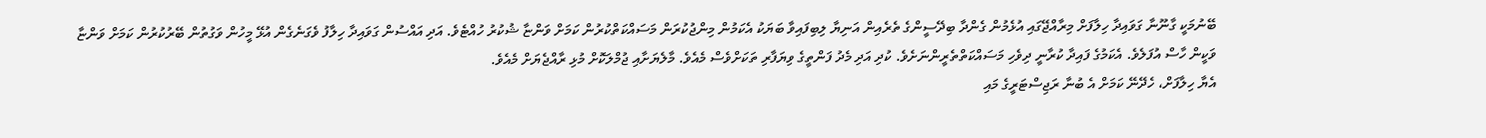ބޭނުމަކީ ގާނޫނާ ގަވައިދާ ހިލާފަށް މިރާއްޖޭގައި އުޅެމުން ގެންދާ ބިދޭސީންގެ ތެރެއިން އަނިޔާ ލިބިފައިވާ ބަޔަކު އެކަމުން މިންޖުކުރަން މަސައްކަތްކުރުން ކަމަށް ވަންޏާ ޝުކުރު ހުއްޓެވެ. އަދި އައްސުން ގަވައިދާ ހިލާފު ވެގަނެގެން އުޅޭ މީހުން ވަގުތުން ބޭރުކުރުން ކަމަށް ވަންޏާ ވަކީން ހާސް އުފަލެވެ. އެކަމުގެ ފައިދާ ކުރާނީ ދިވެހި މަސައްކަތްތެރީންނަށެވެ. ކުދި އަދި މެދު ފަންތީގެ ވިޔަފާރި ތަކަށްވެސް މެއެވެ. މާލެޔަށާއި ޖުމްލަކޮށް މުޅި ރާއްޖެޔަށް މެއެވެ.
އެޔާ ހިލާފަށް، ހެދޭނޭ ކަމަށް އެ ބުނާ ރަޖިސްޓަރީގެ މައި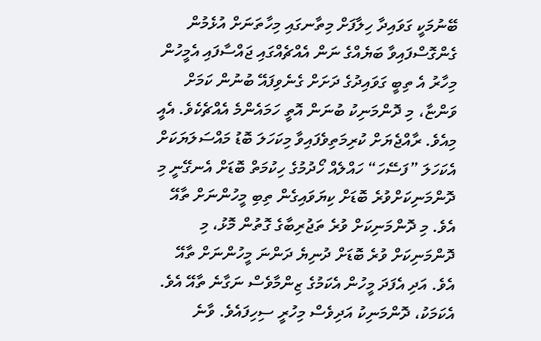ބޭނުމަކީ ގަވައިދާ ހިލާފަށް މިތާނގައި މިހާތަނަށް އުޅެމުން ގެންގޮސްފައިވާ ބަޔެއްގެ ނަން އެއްޗެއްގައި ޖައްސާފައި އެމީހުން މިހާރު އެ ތިބީ ގަވައިދުގެ ދަށަށް ގެނެވިފައޭ ބުނުން ކަމަށް ވަންޏާ، މި ދޮންމަނިކު ބުނަން އޮތީ ހަމައެންމެ އެއްޗެކެވެ. އެއީ މިއެވެ. ރާއްޖެޔަށް ކުރިމަތިވެފައިވާ މިކަހަލަ ބޮޑު މައްސަލަޔަކަށް އެކަހަލަ ”ފަސޭހަ“ ހައްލެއް ހޯދުމުގެ ހިކުމަތް ބޮޑަށް އެނގޭނީ މި ދޮންމަނިކަށްވުރެ ބޮޑަށް ކިޔަވައިގެން ތިބި މީހުންނަށް ތާއޭ އެވެ. މި ދޮންމަނިކަށް ވުރެ ތަޖުރިބާގެ ގޮތުން މޮޅު، މި ދޮންމަނިކަށް ވުރެ ބޮޑަށް ދުނިޔެ ދަންނަ މީހުންނަށް ތާއޭ އެވެ. އަދި އެފަދަ މީހުން އެކަމުގެ ޒިންމާވެސް ނަގާނެ ތާއޭ އެވެ.
އެކަމަކު، ދޮންމަނިކު އަދިވެސް މިހުރީ ސިހިފައެވެ. ވާނެ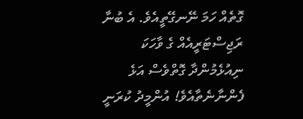ގޮތެއް ހަމަ ނޭނގޭތީއެވެ. އެ ބުނާ ރަޖިސްޓަރީއެއް ގެ ވާހަކަ ނިއުޅެމުންދާ ގޮތްވެސް އަޅެ ފެންނާނެތާއެވެ! އުންމީދު ކުރަނީ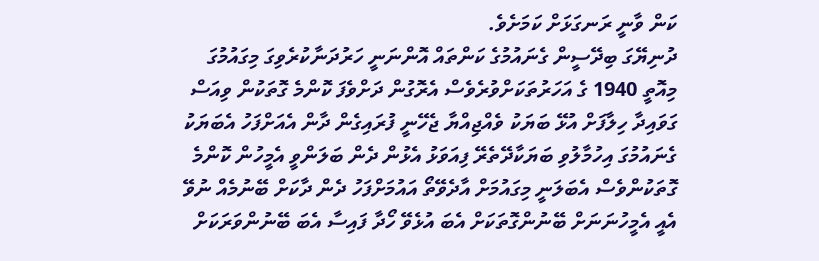ކަން ވާނީ ރަނގަޅަށް ކަމަށެވެ.
ދުނިޔޭގަ ބިދޭސީން ގެނައުމުގެ ކަންތައް އޮންނަނީ ހަރުދަނާކުރެވިގަ މިގައުމުގަ މިއޮތީ 1940 ގެ އަހަރުތަކަށްވުރެވެސް އެރޮގުން ދަށްވެފަ ކޮންމެ ގޮތަކުން ވިއަސް ގަވައިދާ ހިލާފަށް އުޅޭ ބަޔަކު ވެއްޖިއްޔާ ޖެހޭނީ ފުރައިގެން ދާން އެއަށްފަހު އެބަޔަކު ގެނައުމުގަ އިހުމާލުވި ބަޔަކާދޭތެރޭ ފިއަވަޅު އެޅުން ދެން ބަލަންވީ އެމީހުން ކޮންމެ ގޮތަކުންވެސް އެބަލަނީ މިގައުމަށް އާދެވޭތޯ އައުމަށްފަހު ދެން ދާކަށް ބޭނުމެއް ނުވޭ އެއީ އެމީހުނަނަށް ބޭނުންގޮތަކަށް އެބަ އުޅެވޭ ހޯދާ ފައިސާ އެބަ ބޭނުންވަރަކަށް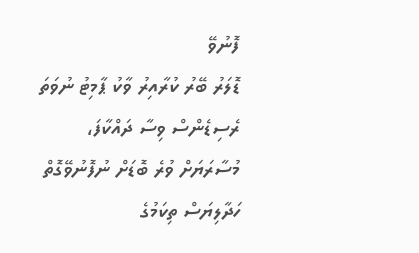ފޮނުވޭ
ޑޮލަރު ބޭރު ކުރާއިރު ވާކު ޕާމިޓު ނުވަތަ ރެސިޑެންސް ވިސާ ދައްކާފަ، މުސާރަޔަށް ވުރެ ބޮޑަށް ނުފޮނުވޭގޮތް ހަދާލިޔަސް ތިކަމުގެ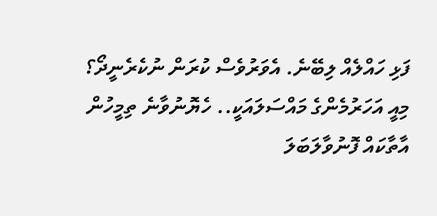ފަޅި ހައްލެއް ލިބޭނެ. އެވަރުވެސް ކުރަން ނުކެރެނީދޯ؟
މިއީ އަހަރުމެންގެ މައްސަލައަކީ.. ހެޔޮނުވާނެ ތިމީހުން އާތާކައް ފޮނުވާލަބަލަ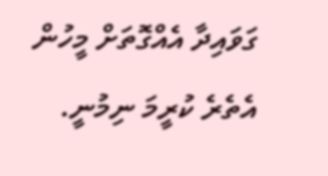ގަވައިދާ އެއްގޮތަށް މީހުން އެތެރެ ކުރީމަ ނިމުނީ.